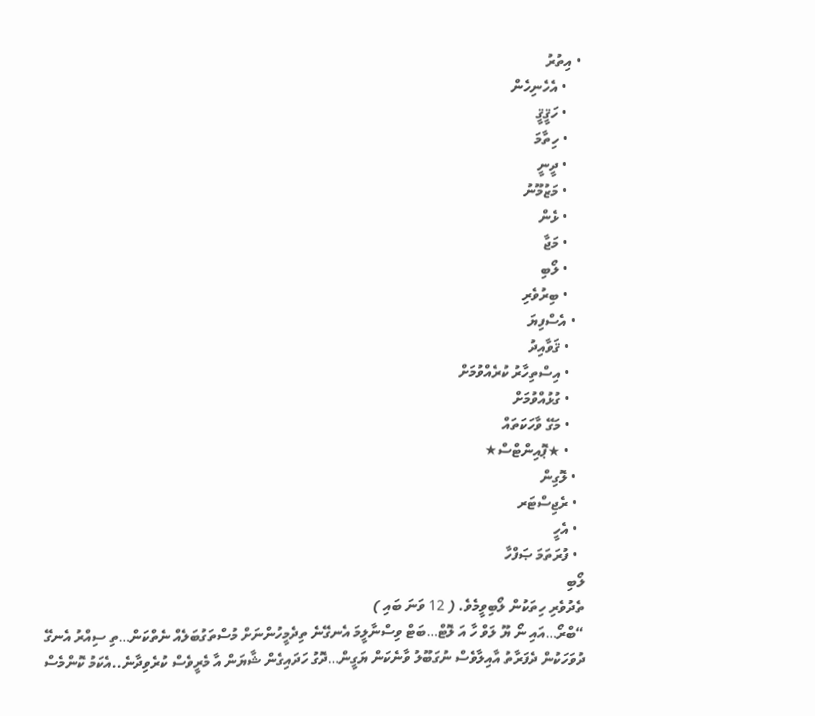• އިތުރު
    • އެހެނިހެން
    • ހަޤީޤީ
    • ހިތާމަ
    • ދީނީ
    • މަޒުމޫނު
    • ޅެން
    • މަޖާ
    • ލޯބި
    • ބިރުވެރި
  • އެސްފިޔަ
    • ޤަވާއިދު
    • އިސްތިހާރު ކުރެއްވުމަށް
    • ގުޅުއްވުމަށް
    • މަގޭ ވާހަކަތައް
    • ★ޕޮއިންޓްސް★
  • ލޮގިން
  • ރެޖިސްޓަރ
  • އެހީ
  • ފުރަތަމަ ޞަފްހާ
ލޯބި
ތެދުވެރި ހިތަކުން ލޯބިވީމެވެ. ( 12 ވަނަ ބައި )
“ބްރޯ…އައި ނޯ ޔޫ ލަވް ހާ އަ ލޮޓް…ބަޓް ވިސްނާލީމަ އެނގޭނެ ތިދެމީހުންނަށް މުސްތަގުބަލެއް ނެތްކަން…ތި ސިއްރު އެނގޭ ދުވަހަކުން ދެފަރާތު އާއިލާވެސް ނުގަބޫލު ވާނެކަން ޔަގީން…ދޮގު ހަދައިގެން ޝާޔަން އާ މެރީވެސް ކުރެވިދާނެ..އެކަމު ކޮންމެސް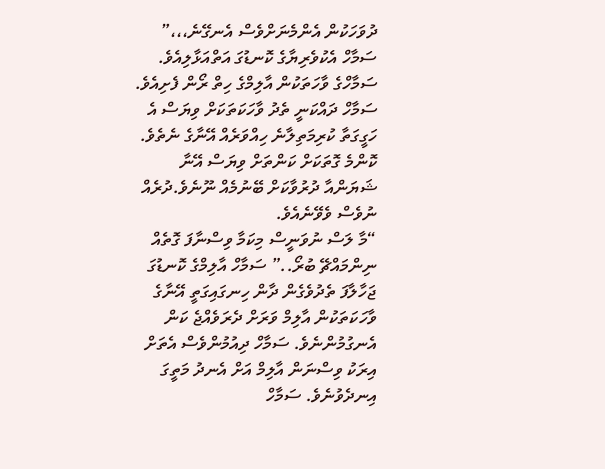ދުވަހަކުން އެންމެނަށްވެސް އެނގޭނެ،،،” ސަމާހް އެކުވެރިޔާގެ ކޮނޑުގަ އަތްއަޅާލިއެވެ. ސަމާހްގެ ވާހަތަކުން އާލިމްގެ ހިތް ރޯން ފެށިއެވެ. ސަމާހް ދައްކަނީ ތެދު ވާހަކަތަކަށް ވިޔަސް އެ ހަގީގަތާ ކުރިމަތިލާނެ ހިއްވަރެއް އޭނާގެ ނެތެވެ. ކޮންމެ ގޮތަކަށް ކަންތަށް ވިޔަސް އޭނާ ޝަޔަންއާ ދުރުވާކަށް ބޭނުމެއް ނޫނެވެ.ދުރެއް ނުވެސް ވެވޭނެއެވެ.
“މާ ލަސް ނުވަނީސް މިކަމާ ވިސްނާފަ ގޮތެއް ނިންމައްޗޭ ބުރޯ..” ސަމާހް އާލިމްގެ ކޮނޑުގަ ޖަހާލާފަ ތެދުވެގެން ދާން ހިނގައިގަތީ އޭނާގެ ވާހަކަތަކުން އާލިމް ވަރަށް ދެރަވެއްޖެ ކަން އެނގުމުންނެވެ. ސަމާހް ދިއުމުންވެސް އެތަށް އިރަކު ވިސްނަން އާލިމް އަށް އެނދު މަތީގަ އިނދެވުނެވެ. ސަމާހް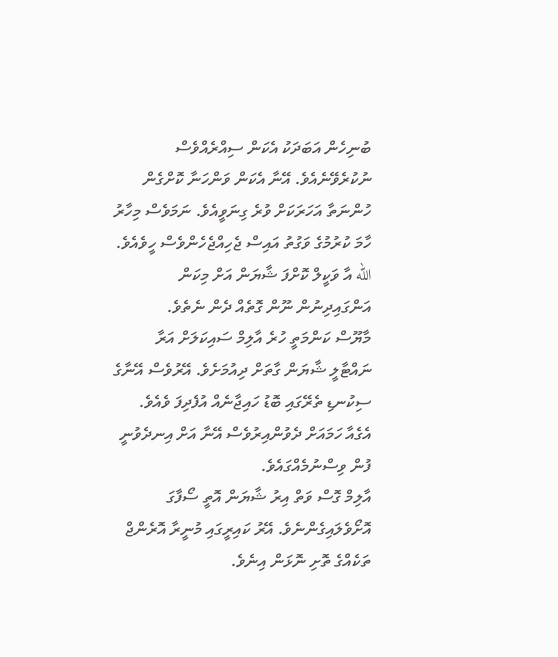ބުނިހެން އަބަދަކު އެކަން ސިއްރެއްވެސް ނުކުރެވޭނެއެވެ. އޭނާ އެކަން ވަންހަނާ ކޮށްގެން ހުންނަތާ އަހަރަކަށް ވުރެ ގިނަވީއެވެ. ނަމަވެސް މިހާރު ހާމަ ކުރުމުގެ ވަގުތު އައިސް ޖެހިއްޖެހެންވެސް ހީވެއެވެ. الله އާ ވަކީލް ކޮށްފަ ޝާޔަން އަށް މިކަން އަންގައިދިނުން ނޫން ގޮތެއް ދެން ނެތެވެ.
މާޔޫސް ކަންމަތީ ހުރެ އާލިމް ސައިކަލަށް އަރާ ނައްޓާލީ ޝާޔަން ގާތަށް ދިއުމަށެވެ. އޭރުވެސް އޭނާގެ ސިކުނޑި ތެރޭގައި ބޮޑު ހައިޖާނެއް އުފެދިފަ ވެއެވެ. އެގެއާ ހަމައަށް ދެވުންއިރުވެސް އޭނާ އަށް އިނދެވުނީ ފުން ވިސްނުމެއްގައެވެ.
އާލިމް ގޮސް ވަތް އިރު ޝާޔަން އޮތީ ސޯފާގަ އޮށޯވެލައިގެންނެވެ. އޭރު ކައިރީގައި މުނީރާ އޮރެންޖް ތަކެއްގެ ތޮށި ނޮޅަން އިނެވެ.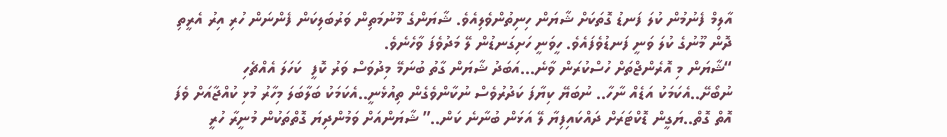އާލިމް ފެނުމުން ކުލަ ފަނޑު ގޮތަކަށް ޝާޔަން ހިނިތުންވެލިއެވެ. ޝާޔަންގެ މޫނުމަތިން ވަރުބަލިކަން ފެންނަން ހުރި އިރު އެރީތި ދޮން މޫނުގެ ކުލަ ވަނީ ފަނޑުވެފައެވެ. ހީވަނީ ހަށިގަނޑުން ލޭ މަދުވެފަ ވާހެނެވެ.
“ޝާޔަން މި އޮރެންޖްތަށް ހުސްކުރަން ވާނެ…އަބަދު ޝާޔަން ގާތު ބުނަމޭ މިދުވަސް ވަރު ކޮފީ  ކަހަލަ އެއްޗެހި ނުބޯށޭ..އެކަމަކު އަޑެއް ނާހާ.. ނުބަޔޭ ކިޔާފަ ކަދުރުވެސް ނުކާންވެގެން ތިއުޅެނީ..އެކަމަކު ބަލާބަލަ މިހާރު މުޅި ކުއްޖާއަށް ވެފަ އޮތް ގޮތް..ޔަގީން ޑޮކްޓަރަށް ދައްކައިފިޔާ ލޭ އަޅަން ބުނާނެ ކަން..” ޝާޔަންއަށް ވަމުންދިޔަ ގޮތްތަކުން މުނީރާ ހުރީ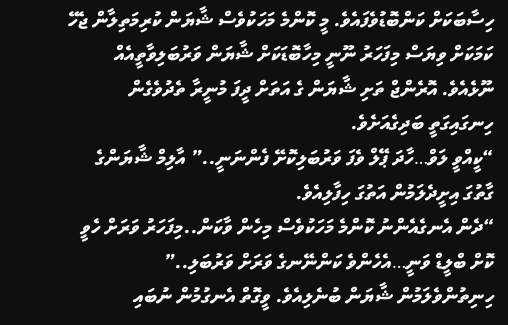ހިސާބަކަށް ކަންބޮޑުވެފައެވެ. މީ ކޮންމެ މަހަކުވެސް ޝާޔަން ކުރިމަތިލާން ޖެހޭ ކަމަކަށް ވިޔަސް މިފަހަރު ނޫނީ މިހާބޮޑަކަށް ޝާޔަން ވަރުބަލިވާތީއެއް ނޫޅެއެވެ. އޮރެންޖް ތަށި ޝާޔަން ގެ އަތަށް ދީފަ މުނީރާ ތެދުވެގެން ހިނގައިގަތީ ބަދިގެއަށެވެ.
“ކީއްވީ ލަވް…ހާދަ ޕޭލް ވެފަ ވަރުބަލިކޮށޭ ފެންނަނީ..” އާލިމް ޝާޔަންގެ ގާތުގަ އިށީދެލަމުން އަތުގަ ހިފާލިއެވެ.
“ދެން އެނގެއެންނު ކޮންމެ މަހަކުވެސް މިހެން ވާކަން..މިފަހަރު ވަރަށް ހެވީ ކޮށް ބްލީޑް ވަނީ…އެހެންވެ ކަންނޭނގެ ވަރަށް ވަރުބަލި..” ހިނިތުންވެލަމުން ޝާޔަން ބުނެލިއެވެ. ވީގޮތް އެނގުމުން ނުބައި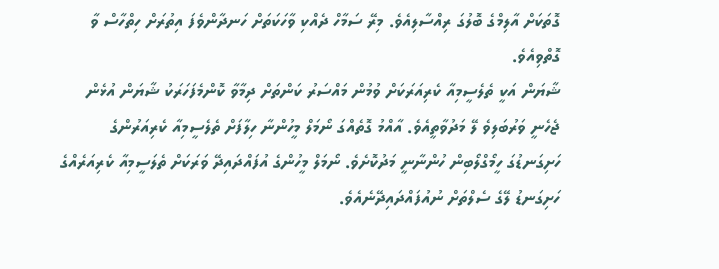ގޮތަކަށް އާލިމްގެ ބޮލުގަ ރިއްސާލިއެވެ. މިރޭ ސަމާހް ދެއްކި ވާހަކަތަށް ހަނދާންވެފަ އިތުރަށް ހިތްހާސް ވާ ގޮތްވިއެވެ.
ޝާޔަން އަކީ ތެލެސީމިއާ ކެރިއަރަކަށް ވުމުން މައްސަރު ކަންތަށް ދިމާވާ ކޮންމެފަހަރަކު ޝާޔަން އުޅެން ޖެހެނީ ވަރުބަލިވެ ލޭ މަދުވާތީއެވެ. އާއްމު ގޮތެއްގަ ނޯމަލް މީހުންނާ ހިލާފަށް ތެލެސީމިއާ ކެރިއަރުންގެ ހަށިގަނޑުގަ ހީމޯގްލޯބިން ހުންނާނީ މަދުކޮށެވެ. ނޯމަލް މީހުންގެ އުފައްދައިދޭ ވަރަކަށް ތެލަސީމިއާ ކެރިއަރެއްގެ ހަށިގަނޑު ލޭގެ ސެލްތަށް ނުއުފައްދައިދޭނެއެވެ.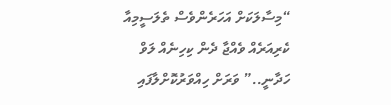“މިސާލަކަށް އަހަރެންވެސް ތެލަސީމިއާ ކެރިއަރެއް ވެއްޖާ ދެން ކިހިނެއް ލަވް ހަދާނީ..” ވަރަށް ހިއްވަރުކޮށްލާފައި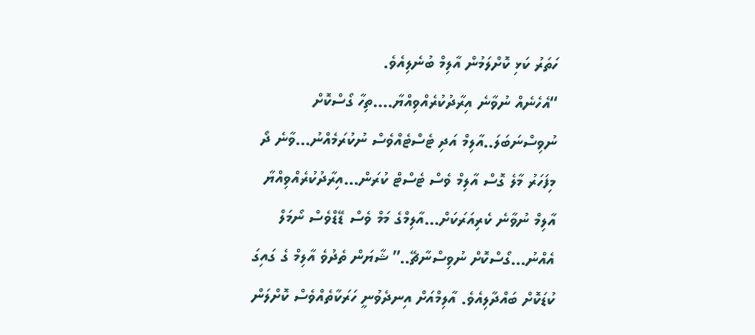ހަތަރު ކަޅި ކޮށްލަމުން އާލިމް ބުނެލިއެވެ.
“އެހެނެއް ނުވާނެ އިރާދުކުރެއްވިއްޔާ….ތިހާ ގޯސްކޮށް ނުވިސްނަބަލަ..އާލިމް އަދި ޓެސްޓެއްވެސް ނުކުރަމެއްނު…ވާނެ ދޯ މިފަހަރު މާލެ ގޮސް އާލިމް ވެސް ޓެސްޓް ކުރަން…އިރާދުކުރެއްވިއްޔާ އާލިމް ނުވާނެ ކެރިއަރަކަށް…އާލިމްގެ މަމް ވެސް ޑޭޑްވެސް ނޯމަލް އެއްނު…ގޯސްކޮށް ނުވިސްނާޗޭ..” ޝާޔަން ތެދުވެ އާލިމް ގެ ގައިގަ ކުޑަކޮށް ބައްދާލިއެވެ. އާލިމްއަށް އިނދެވުނީ ހަރަކާތެއްވެސް ކޮށްލަން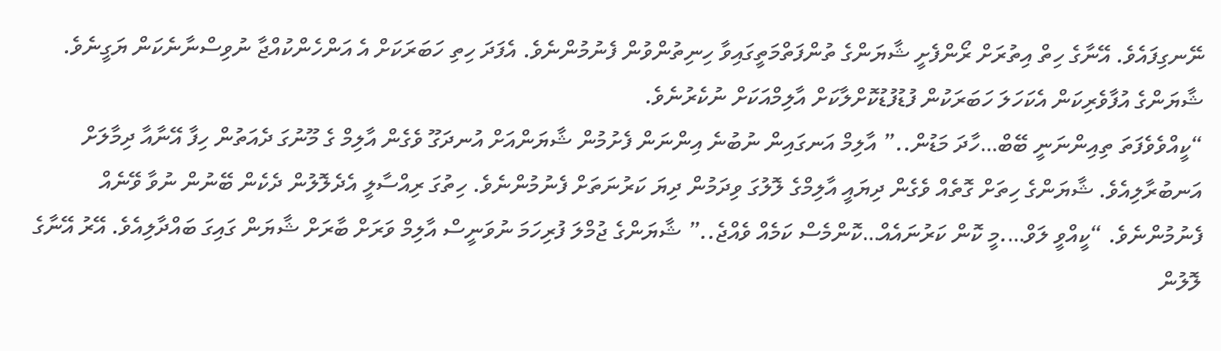ނޭނގިފައެވެ. އޭނާގެ ހިތް އިތުރަށް ރޯންފެށީ ޝާޔަންގެ ތުންފަތްމަތީގައިވާ ހިނިތުންވުން ފެނުމުންނެވެ. އެފަދަ ހިތި ހަބަރަކަށް އެ އަންހެންކުއްޖާ ނުވިސްނާނެކަން ޔަގީނެވެ. ޝާޔަންގެ އުފާވެރިކަން އެކަހަލަ ހަބަރަކުން ފުޑުފުޑުކޮށްލާކަށް އާލިމްއަކަށް ނުކެރުނެވެ.
“ކީއްވެވެފަތަ ތިއިންނަނީ ބޭބް…ހާދަ މަޑުން..” އާލިމް އަނގައިން ނުބުނެ އިންނަން ފެށުމުން ޝާޔަންއަށް އުނދަގޫ ވެގެން އާލިމް ގެ މޫނުގަ ދެއަތުން ހިފާ އޭނާއާ ދިމާލަށް އަނބުރާލިއެވެ. ޝާޔަންގެ ހިތަށް ގޮތެއް ވެގެން ދިޔައީ އާލިމްގެ ލޮލުގަ ވިދަމުން ދިޔަ ކަރުނަތަށް ފެނުމުންނެވެ. ހިތުގަ ރިއްސާލީ އެދެލޮލުން ދެކެން ބޭނުން ނުވާ ވޭނެއް ފެނުމުންނެވެ. “ކީއްވީ ލަވް….މީ ކޮން ކަރުނައެއް…ކޮންމެސް ކަމެއް ވެއްޖެ..” ޝާޔަންގެ ޖުމްލަ ފުރިހަމަ ނުވަނީސް އާލިމް ވަރަށް ބާރަށް ޝާޔަން ގައިގަ ބައްދާލިއެވެ. އޭރު އޭނާގެ ލޮލުން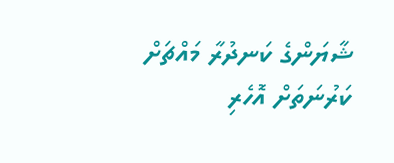ޝާޔަންގެ ކަނދުރާ މައްޗަށް ކަރުނަތަށް އޮހެރި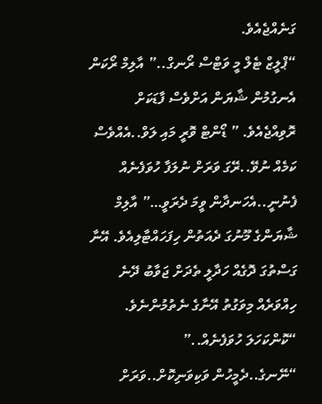ގަނެއްޖެއެވެ.
“ޕްލީޒް ޓެލް މީ ވަޓްސް ރޯނގް..” އާލިމް ރޯކަން އެނގުމުން ޝާޔަން އަށްވެސް ފާޑަކަށް ރޮވިއްޖެއެވެ. ” ޑޯންޓް ވޮރީ މައި ލަވް..އެއްވެސް ކަމެއް ނުވޭ..ރޭގަ ވަރަށް ނުލަފާ ހުވަފެނެއް ފެނުނީ..އެހަނދާން ވީމަ ދެރަވީ…” އާލިމް ޝާޔަންގެ މޫނުގަ ދެއަތުން ހިފަހައްޓާލިއެވެ. އޭނާ ގަސްތުގަ ދޮގެއް ހަދާލީ ތެދަށް ޖަވާބު ދޭނެ ހިއްވަރެއް މިވަގުތު އޭނާގެ ނެތުމުންނެވެ.
“ކޮންކަހަލަ ހުވަފެނެއް..”
“ނޭނގެ..ދެމީހުން ވަކިވަނިކޮށް..ވަރަށް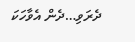ދެރަވި…ދެން އެވާހަކަ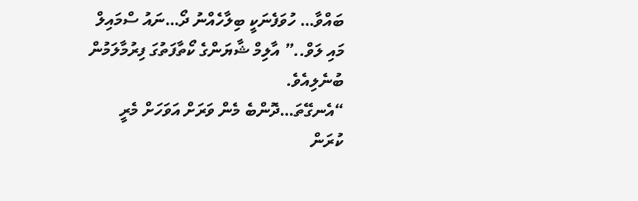ބައްވާ… ހުވަފެނަކީ ބިލާހެއްނު ދޯ…ނައު ސްމައިލް މައި ލަވް..” އާލިމް ޝާޔަންގެ ކޯތާފަތުގަ ފިރުމާލަމުން ބުނެލިއެވެ.
“އެނގޭތަ…ދޮންބެ މެން ވަރަށް އަވަހަށް މެރީ ކުރަން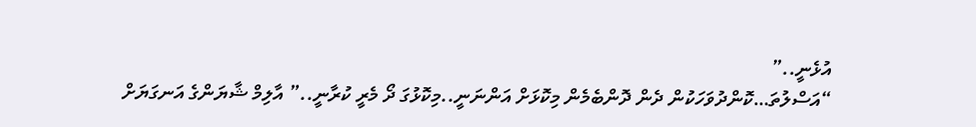އުޅެނީ..”
“އަސްލުތަ…ކޮންދުވަހަކުން ދެން ދޮންބެމެން މިކޮޅަށް އަންނަނީ..މިކޮޅުގަ ދޯ މެރީ ކުރާނީ..” އާލިމް ޝާޔަންގެ އަނގަޔަށް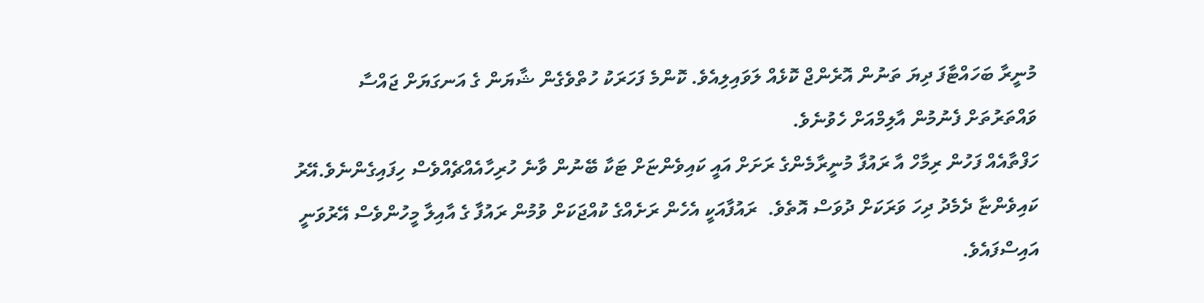މުނީރާ ބަހައްޓާފަ ދިޔަ ތަނުން އޮރެންޖް ކޮޅެއް ލަވައިލިއެވެ. ކޮންމެ ފަހަރަކު ހުތްވެގެން ޝާޔަން ގެ އަނގަޔަށް ޖައްސާ ވައްތަރުތަށް ފެނުމުން އާލިމްއަށް ހެވުނެވެ.
ހަފްތާއެއް ފަހުން ރިމާހް އާ ރައުފާ މުނީރާމެންގެ ރަށަށް އައީ ކައިވެންޏަށް ޓަކާ ބޭނުން ވާނެ ހުރިހާއެއްޗެއްވެސް ހިފައިގެންނެވެ.އޭރު ކައިވެންޏާ ދެމެދު ދިހަ ވަރަކަށް ދުވަސް އޮތެވެ.  ރައުފާއަކީ އެހެން ރަށެއްގެ ކުއްޖަކަށް ވުމުން ރައުފާ ގެ އާއިލާ މީހުންވެސް އޭރުވަނީ އައިސްފައެވެ.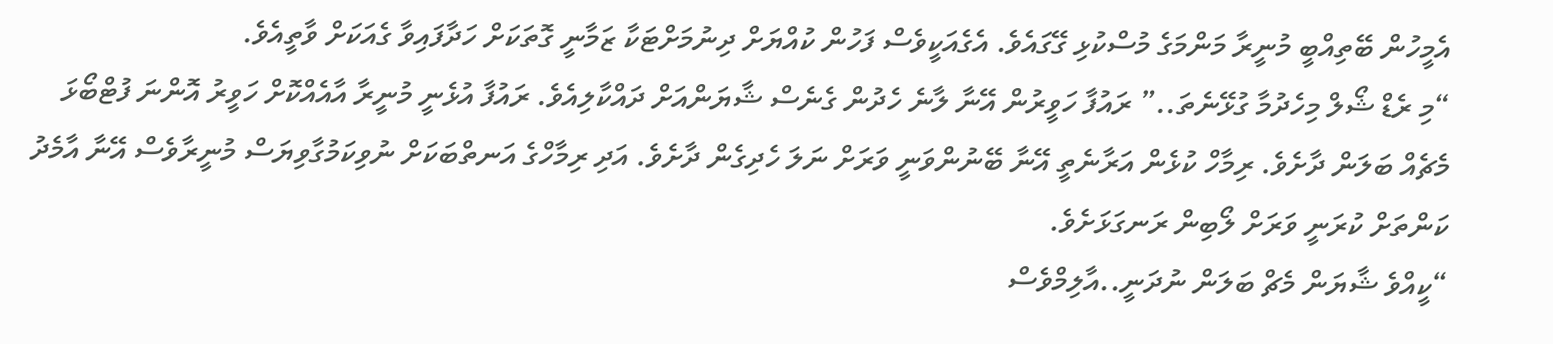އެމީހުން ބޭތިއްބީ މުނީރާ މަންމަގެ މުސްކުޅި ގޭގައެވެ. އެގެއަކީވެސް ފަހުން ކުއްޔަށް ދިނުމަށްޓަކާ ޒަމާނީ ގޮތަކަށް ހަދާފައިވާ ގެއަކަށް ވާތީއެވެ.
“މި ރެޑް ޝޯލް މިހެދުމާ ގުޅޭނެތަ..” ރައުފާ ހަވީރުން އޭނާ ލާނެ ހެދުން ގެނެސް ޝާޔަންއަށް ދައްކާލިއެވެ. ރައުފާ އުޅެނީ މުނީރާ އާއެއްކޮށް ހަވީރު އޮންނަ ފުޓްބޯޅަ މެޗެއް ބަލަން ދާށެވެ. ރިމާހް ކުޅެން އަރާނެތީ އޭނާ ބޭނުންވަނީ ވަރަށް ނަލަ ހެދިގެން ދާށެވެ. އަދި ރިމާހްގެ އަނތްބަކަށް ނުވިކަމުގާވިޔަސް މުނީރާވެސް އޭނާ އާމެދު ކަންތަށް ކުރަނީ ވަރަށް ލޯބިން ރަނގަޅަށެވެ.
“ކީއްވެ ޝާޔަން މެޗް ބަލަން ނުދަނީ..އާލިމްވެސް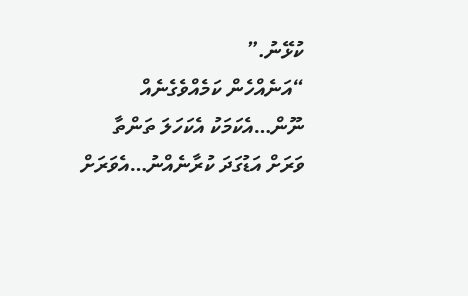ކުޅޭނު.”
“އަނެއްހެން ކަމެއްވެގެނެއް ނޫން…އެކަމަކު އެކަހަލަ ތަންތާ ވަރަށް އަޑުގަދަ ކުރާނެއްނު…އެވަރަށް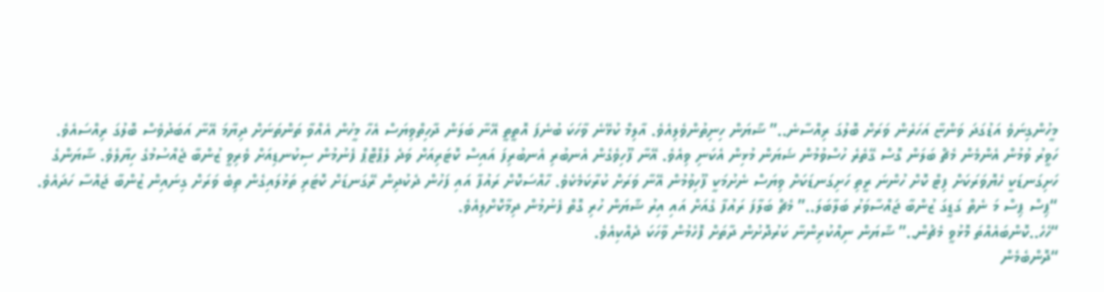މީހުންގިނަވެ އަޑުގަދަ ވަންޏާ އަހަރެން ވަރަށް ބޮލުގަ ރިއްސާނެ..” ޝާޔަން ހިނިތުންވެލިއެވެ. އާލިމް ކުޅޭނެ ވާހަކަ ބުނެފަ އޮތީތީ އޭނާ ބަލަން ދާހިތްވިޔަސް އެހާ މީހުން އެއްވާ ތަންތަނަށް ދިޔާމަ އޭނާ އަބަދުވެސް ބޮލުގަ ރިއްސައެވެ.
ހަވީރު ވުމުން އެންމެން މެޗް ބަލަން ގޮސް ގޭތެރެ ހުސްވުމުން ޝަޔަން މުޅިން އެކަނި ވިއެވެ. އޭނާ ފޫހިވެގެން އެނބުރި އެނބުރިފަ އައިސް ކޮޓަރިއަށް ވަދެ ލެޕްޓޮޕް ފެނުމުން ސިކުނޑިއަށް ވެރިވީ ޒުންބާ ޖެއްސުމުގެ ހިޔާލެވެ. ޝާޔަންގެ ހަށިގަނޑަކީ ހެޔޮވަރަކަށް ފިޓް ކޮށް ހުންނަ ރީތި ހަށިގަނޑަކަށް ވިޔަސް ނެށުމަކީ ފޫހިވުމުން އޭނާ ވަރަށް ކުރާކަމެކެވެ. ހާއްސަކޮށް ރައުފާ އައި ފަހުން ދެކުދިން ރޭގަނޑަށް ކޮޓަރި ތަޅުލައިގެން ތިބެ ވަރަށް ގިނައިން ޒުންބާ ޖައްސާ ހަދައެވެ.
“ޕިސް ޕިސް މަ ނެތް ގަޑީގަ ޒުންބާ ޖައްސާވަރު ބަލާބަލަ..” މެޗް ބަލާފަ ރައުފާ ގެއަށް އައި އިރު ޝާޔަން ހުރި ގޮތް ފެނުމުން ދިމާކޮށްލިއެވެ.
“ހެހެ..ކޮންބައެއްތަ މޮޅުވީ މެޗުން..” ޝާޔަން ނިއްކުރިންނާ ކަރުދޮށުން ދާތަށް ފޮހެމުން ވާހަކަ ދެއްކިއެވެ.
“ދޮންބެމެން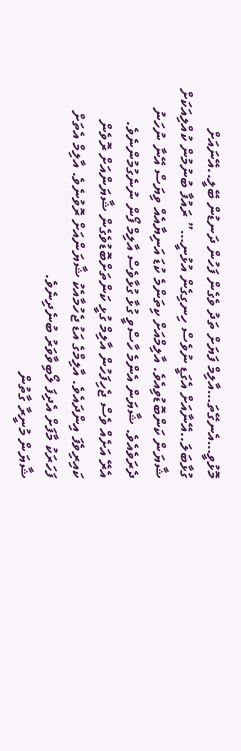މޮޅުވީ…އެނގޭތަ…އާލިމް ފަޔަށް ތަދު ވެގެން ފަހުން ދަނޑުން ބޭލީ..އޭނައަށް ގުޅާބަލަ..އޭނާއަށް އެގަޑީ ނުވެސް ހިނގިގެން އުޅުނީ…” ރައުފާ ބުނުމުން ކުއްލިއަކަށް ޝާޔަން ކަންބޮޑުވިއެވެ. އާލިމްއަށް ކިތަންމެ ކުޑަ އަނިޔާއެއް ވިޔަސް އޭނާ ނުހަނު ދެރަވެއެވެ. ޝާޔަން އެންމެ ހާސްވީ ގުޅާ ގުޅާވެސް އާލިމް ފޯން ނުނެގުމުންނެވެ.
އެރޭ އަށެއް ވެސް ޖެހިފަހުން އާލިމް ގުޅީ ކަންތަށްބޮޑުވެގެން ޝާޔަންއަށް ރޮވެން ކައިރިވެފަ އިންދައެވެ. އާލިމްގެ އަޑު ޖެހުމާއެކު ޝާޔަންއަށް ރޮވުނެވެ. އާލިމް އެތަށް ފަހަރަކު މާފަށް އެދިފަ ލޯބިވާވަރު ބުނެދިނެވެ.
ޝާޔަން މުނީރާ ގާތުން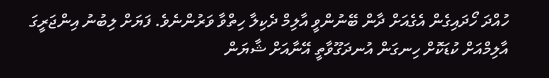ހުއްދަ ހޯދައިގެން އެގެއަށް ދާން ބޭނުންވީ އާލިމް ދެކިލާ ހިތްވާ ވަރުންނެވެ. ފަޔަށް ލިބުނު އިންޖަރީގަ އާލިމްއަށް ކުޑަކޮށް ހިނގަން އުނދަގޫވާތީ އޭނާއަށް ޝާޔަން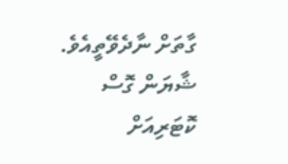ގާތަށް ނާދެވޭތީއެވެ.
ޝާޔަން ގޮސް ކޮޓަރިއަށް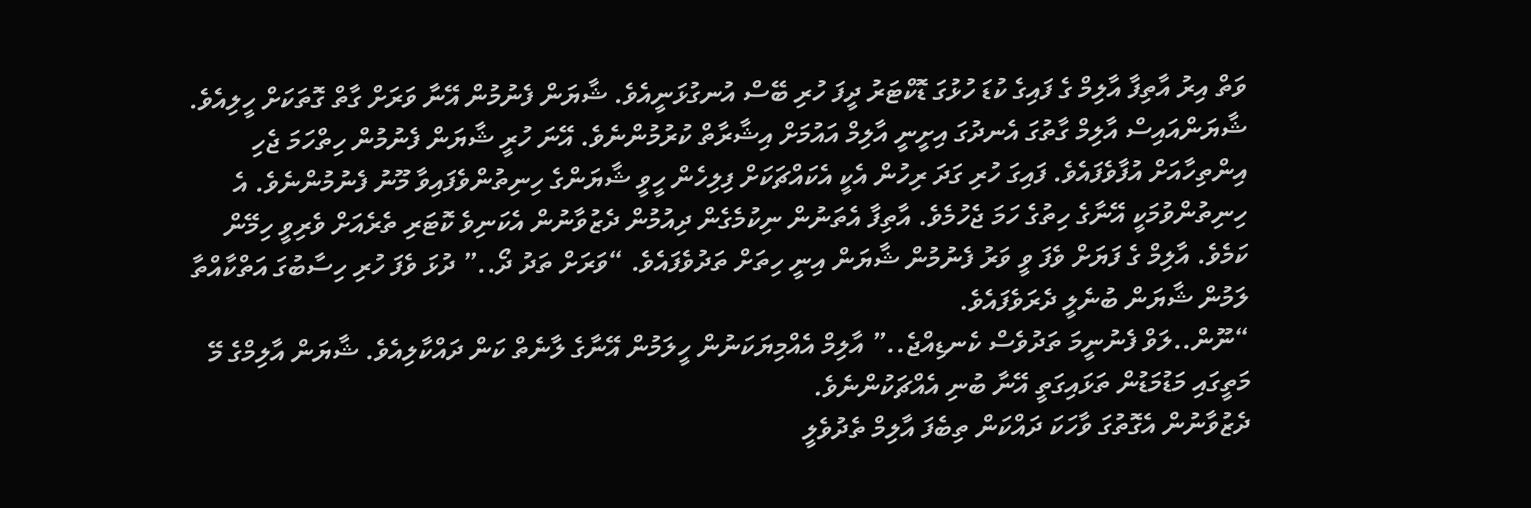ވަތް އިރު އާތިފާ އާލިމް ގެ ފައިގެ ކުޑަ ހުޅުގަ ޑޮކްޓަރު ދީފަ ހުރި ބޭސް އުނގުޅަނީއެވެ. ޝާޔަން ފެނުމުން އޭނާ ވަރަށް ގާތް ގޮތަކަށް ހީލިއެވެ.
ޝާޔަންއައިސް އާލިމް ގާތުގަ އެނދުގަ އިށީނީ އާލިމް އައުމަށް އިޝާރާތް ކުރުމުންނެވެ. އޭނަ ހުރީ ޝާޔަން ފެނުމުން ހިތްހަމަ ޖެހި އިންތިހާއަށް އުފާވެފައެވެ. ފައިގަ ހުރި ގަދަ ރިހުން އެކީ އެކައްޗަކަށް ފިލިހެން ހީވީ ޝާޔަންގެ ހިނިތުންވެފައިވާ މޫނު ފެނުމުންނެވެ. އެ ހިނިތުންވުމަކީ އޭނާގެ ހިތުގެ ހަމަ ޖެހުމެވެ. އާތިފާ އެތަނުން ނިކުމެގެން ދިއުމުން ދެޒުވާނުން އެކަނިވެ ކޮޓަރި ތެރެއަށް ވެރިވީ ހިމޭން ކަމެވެ. އާލިމް ގެ ފަޔަށް ވެފަ ވީ ވަރު ފެނުމުން ޝާޔަން އިނީ ހިތަށް ތަދުވެފައެވެ. “ވަރަށް ތަދު ދޯ..” ދުޅަ ވެފަ ހުރި ހިސާބުގަ އަތްކާއްތާ ލަމުން ޝާޔަން ބުނެލީ ދެރަވެފައެވެ.
“ނޫން..ލަވް ފެނުނީމަ ތަދުވެސް ކެނޑިއްޖެ..” އާލިމް އެއްމިޔަކަނުން ހީލަމުން އޭނާގެ ލާނެތް ކަން ދައްކާލިއެވެ. ޝާޔަން އާލިމްގެ މޭ މަތީގައި މަޑުމަޑުން ތަޅައިގަތީ އޭނާ ބުނި އެއްޗަކުންނެވެ.
ދެޒުވާނުން އެގޮތުގަ ވާހަކަ ދައްކަން ތިބެފަ އާލިމް ތެދުވެލީ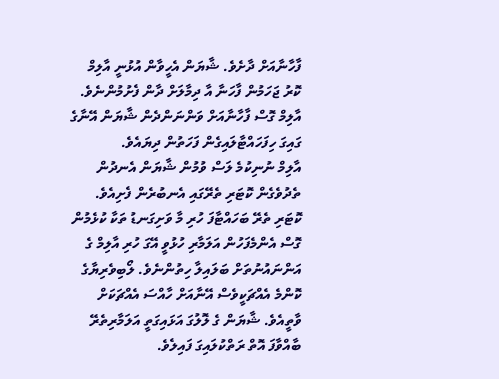ފާހާނާއަށް ދާށެވެ. ޝާޔަން އެހީވާން އުޅުނީ އާލިމް ކޮރު ޖަހަމުން ފާހަނާ އާ ދިމާލަށް ދާން ފެށުމުންނެވެ. އާލިމް ގޮސް ފާހާނާއަށް ވަންނަންދެން ޝާޔަން އޭނާގެ ގައިގަ ހިފަހައްޓާލައިގެން ފަހަތުން ދިޔައެވެ.
އާލިމް ނުނިކުމެ ލަސް ވުމުން ޝާޔަން އެނދުން ތެދުވެގެން ކޮޓަރި ތެރޭގައި އެނބުރެން ފެށިއެވެ. ކޮޓަރި ތެރޭ ބަހައްޓާފަ ހުރި މާ ވަށިގަނޑު ތަކާ ކުޅެމުން ގޮސް އެންމެފަހުން އަލަމާރި ހުޅުވީ އޭގަ ހުރި އާލިމް ގެ އަންނައުނުތަށް ބަލައިލާ ހިތުންނެވެ. ލޯބިވެރިޔާގެ ކޮންމެ އެއްޗަކީވެސް އޭނާއަށް ހާއްސަ އެއްޗަކަށް ވާތީއެވެ. ޝާޔަން ގެ ލޮލުގަ އަޅައިގަތީ އަލަމާރިތެރޭ ބާއްވާފަ އޮތް ރަތްކުލައިގަ ފައިލެވެ.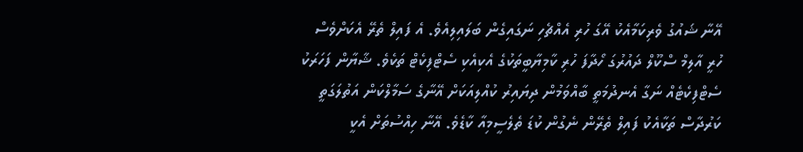އޭނާ ޝައުގު ވެރިކަމާއެކު އޭގަ ހުރި އެއްޗެހި ނަގައިގެން ބަލައިލިއެވެ. އެ ފައިލް ތެރޭ އެކަށްވެސް ހުރީ އާލިމް ސްކޫލް ދައުރުގަ ހޯދާފަ ހުރި ކާމިޔާބީތަކުގެ އެކިއެކި ސެޓްފިކެޓް ތަކެވެ. ޝާޔާން ފަހަރަކު ސެޓްފިކެޓެއް ނަގާ އެނދުމަތީ ބާއްވަމުން ދިޔައިރު ކުއްލިއަކަށް އޭނާގެ ސަމާލްކަން އަތުލަގަތީ ކަރުދާސް ތަކާއެކު ފައިލް ތެރޭން ނެގުން ކުޑަ ތެލެސީމިއާ ކާޑެވެ. އޭނާ ހިއްސުތަށް އެކީ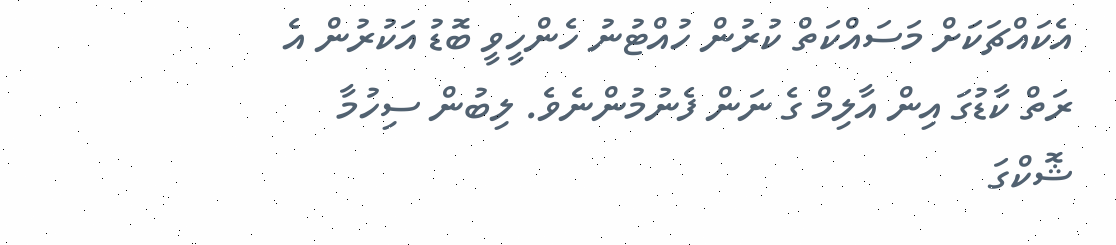އެކައްޗަކަށް މަސައްކަތް ކުރުން ހުއްޓުނު ހެންހީވީ ބޮޑު އަކުރުން އެ ރަތް ކާޑުގަ އިން އާލިމް ގެ ނަން ފެނުމުންނެވެ. ލިބުން ސިހުމާ ޝޮކްގަ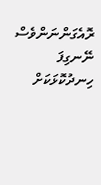ރޮއެގަންނަންވެސް ނޭނގިފަ ހިނދުކޮޅަކަށް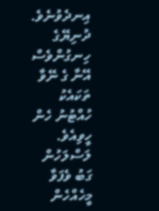އިނދެވުނެވެ. ދުނިޔޭގެ ހިނގުންވެސް އޭނާ ގެ ނޭވާ ތަކައެކު ހުއްޓުނު ހެން ހީވިއެވެ. ލަސްލަހުން ގަބު ވެފަވާ މީހެއްހެން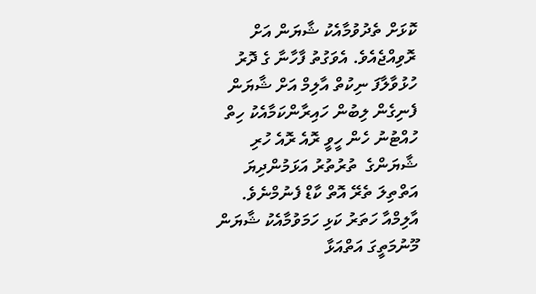ކޮޅަށް ތެދުވުމާއެކު ޝާޔަން އަށް ރޮވިއްޖެއެވެ. އެވަގުތު ފާހާނާ ގެ ދޮރު ހުޅުވާލާފަ ނިކުތް އާލިމް އަށް ޝާޔަން ފެނިގެން ލިބުން ހައިރާންކަމާއެކު ހިތް ހުއްޓުނު ހެން ހީވީ ރޮއެ ރޮއެ ހުރި ޝާޔަންގެ  ތުރުތުރު އަޅަމުންދިޔަ އަތްތިލަ ތެރޭ އޮތް ކާޑް ފެނުމްނެވެ. އާލިމްއާ ހަތަރު ކަޅި ހަމަވުމާއެކު ޝާޔަން މޫނުމަތީގަ އަތްއަޅާ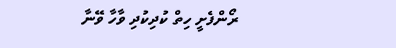ރޯންފެށީ ހިތް ކުދިކުދި ވާހާ ވޭނާ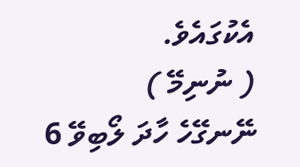އެކުގައެވެ.
( ނުނިމޭ )
ނޭނގޭހެ ހާދަ ލޯބިވޭ 6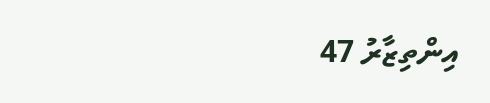އިންތިޒާރު 47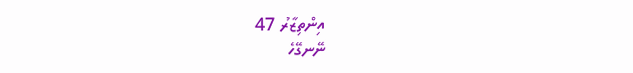އިންތިޒާރު 47
ނޭނގޭހެ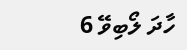ހާދަ ލޯބިވޭ 6